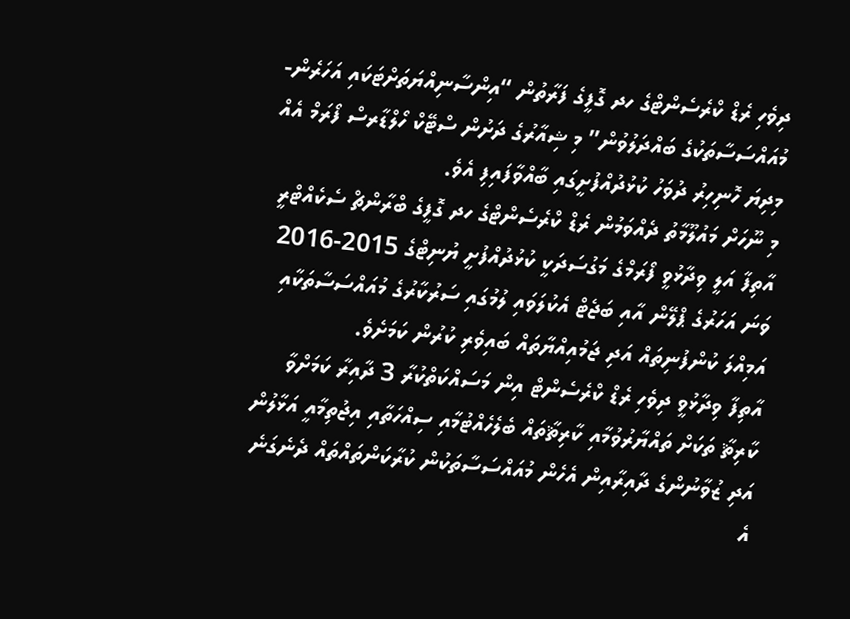ދިވެހި ރެޑް ކްރެސެންޓްގެ ހދ ގޮފީގެ ފަރާތުން “އިންސާނިއްޔަތަށްޓަކައި އަހަރެން- މުއައްސަސާތަކުގެ ބައްދަލުވުން” މި ޝިއާރުގެ ދަށުން ސްޓޭކް ހޯލްޑާރސް ފޯރަމް އެއް މިދިޔަ ހޮނިހިރު ދުވަހު ކުޅުދުއްފުށީގައި ބާއްވާފައިފި އެވެ.
މި ނޫހަށް މައުލޫމާތު ދެއްވަމުން ރެޑް ކްރެސެންޓްގެ ހދ ގޮފީގެ ބްރާންޗް ސެކެއްޓްރީ އާތިފާ އަލީ ވިދާޅުވީ ފޯރަމްގެ މަގުސަދަކީ ކުޅުދުއްފުށީ ޔުނިޓްގެ 2015-2016 ވަނަ އަހަރުގެ ޕްލޭން އާއި ބަޖެޓް އެކުލަވައި ލުމުގައި ސަރުކާރުގެ މުއައްސަސާތަކާއި އަމިއްލަ ކުންފުނިތައް އަދި ޖަމުއިއްޔާތައް ބައިވެރި ކުރުން ކަމަށެވެ.
އާތިފާ ވިދާޅުވީ ދިވެހި ރެޑް ކްރެސެންޓް އިން މަސައްކަތްކުރާ 3 ދާއިރާ ކަމަށްވާ ކާރިޘާ ތަކަށް ތައްޔާރުވުމާއި ކާރިޘާތައް ބެލެހެއްޓުމާއި ސިއްހަތާއި އިޖުތިމާއީ އަޅާލުން އަދި ޒުވާނުންގެ ދާއިރާއިން އެހެން މުއައްސަސާތަކުން ކުރާކަންތައްތައް ދެނެގަނެ އެ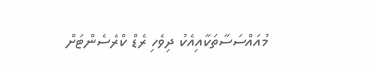މުއައްސަސާތަކާއިއެކު ދިވެހި ރެޑް ކްރެސެންޓަށް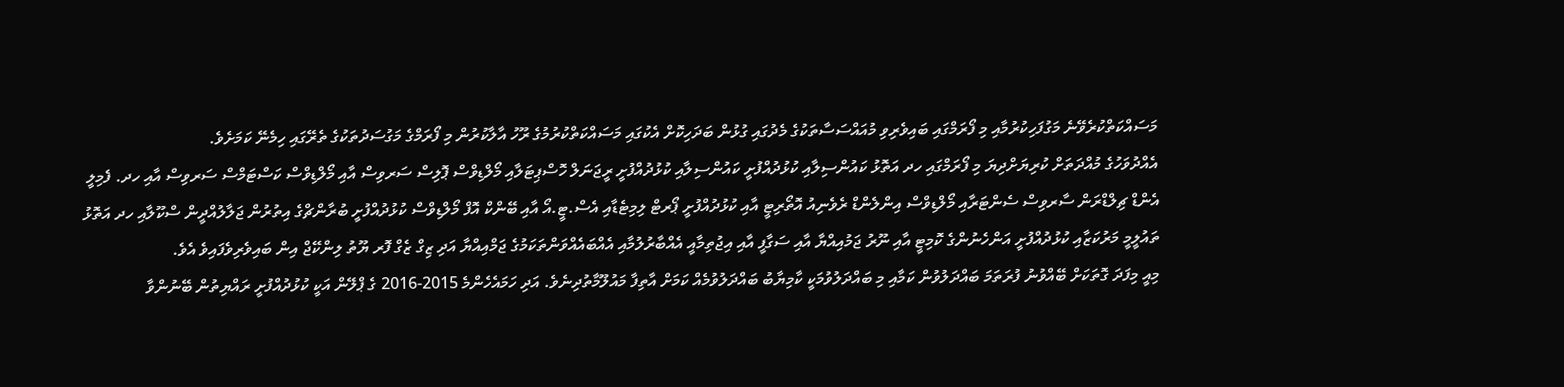މަސައްކަތްކުރެވޭނެ މަގުފަހިކުރުމާއި މި ފޯރަމްގައި ބައިވެރިވި މުއައްސަސާތަކުގެ މެދުގައި ގުޅުން ބަދަހިކޮށް އެކުގައި މަސައްކަތްކުރުމުގެ ރޫހު އާލާކުރުން މި ފޯރަމްގެ މަގުސަދުތަކުގެ ތެރޭގައި ހިމެނޭ ކަމަށެވެ.
އެއްދުވަހުގެ މުއްދަތަށް ކުރިޔަށްދިޔަ މި ފޯރަމްގައި ހދ އަތޮޅު ކައުންސިލާއި ކުޅުދުއްފުށީ ކައުންސިލާއި ކުޅުދުއްފުށީ ރީޖަނަލް ހޮސްޕިޓަލާއި މޯލްޑިވްސް ޕޮލިސް ސަރވިސް އާއި މޯލްޑިވްސް ކަސްޓަމްސް ސަރވިސް އާއި ހދ. ފެމިލީ އެންޑް ޗިލްޑްރަން ސާރވިސް ސެންޓަރާއި މޯލްޑިވްސް އިންލެންޑް ރެވެނިއު އޮތޯރިޓީ އާއި ކުޅުދުއްފުށީ ޕޯރޓް ލިމިޓެޑާއި އެސް.ޓީ.އޯ އާއި ބޭންކް އޮފް މޯލްޑިވްސް ކުޅުދުއްފުށީ ބުރާންޗްގެ އިތުރުން ޖަލާލުއްދީން ސްކޫލާއި ހދ އަތޮޅު ތައުލީމީ މަރުކަޒާއި ކުޅުދުއްފުށީ އަންހެނުންގެ ކޮމިޓީ އާއި ނޫރު ޖަމުއިއްޔާ އާއި ސަގާފީ އާއި އިޖުތިމާއީ އެއްބާރުލުމާއި އެއްބައެއްވަންތަކަމުގެ ޖަމްއިއްޔާ އަދި ޒިގް ޒެގް ފޮރ ޔޫތު ލިންކޭޖް އިން ބައިވެރިވެފައިވެ އެވެ.
މިއީ މިފަދަ ގޮތަކަށް ބޭއްވުނު ފުރަތަމަ ބައްދަލުވުން ކަމާއި މި ބައްދަލުވުމަކީ ކާމިޔާބު ބައްދަލުވުމެއް ކަމަށް އާތިފާ މައުލޫމާތުދިނެވެ. އަދި ހަމައެހެންމެ 2015-2016 ގެ ޕްލޭން އަކީ ކުޅުދުއްފުށީ ރައްޔިތުން ބޭނުންވާ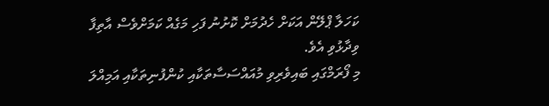ކަހަލާ ޕްލޭން އަކަށް ހެދުމަށް ކޮށުނު ފަހި މަގެއް ކަމަށްވެސް އާތިފާ ވިދާޅުވި އެވެ.
މި ފޯރަމްގައި ބައިވެރިވި މުއައްސަސާތަކާއި ކުންފުނިތަކާއި އަމިއްލަ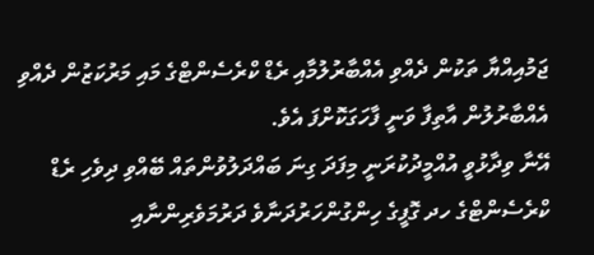ޖަމުއިއްޔާ ތަކުން ދެއްވި އެއްބާރުލުމާއި ރެޑް ކްރެސެންޓްގެ މައި މަރުކަޒުން ދެއްވި އެއްބާރުލުން އާތިފާ ވަނީ ފާހަގަކޮށްފަ އެވެ.
އޭނާ ވިދާޅުވީ އުއްމީދުކުރަނީ މިފަދަ ގިނަ ބައްދަލުވުންތައް ބޭއްވި ދިވެހި ރެޑް ކްރެސެންޓްގެ ހދ ގޮފީގެ ހިންގުންހަރުދަނާވެ ދަރުމަވެރިންނާއި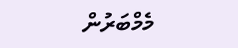މެމްބަރުން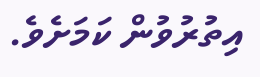އިތުރުވުން ކަމަށެވެ.